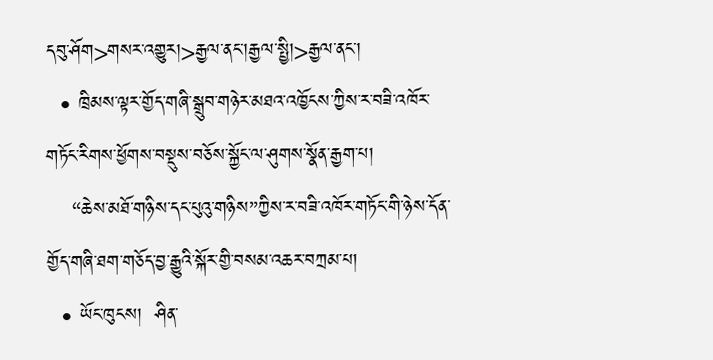དབུ་ཤོག>གསར་འགྱུར།>རྒྱལ་ནང་།རྒྱལ་སྤྱི།>རྒྱལ་ནང་།
  • ཁྲིམས་ལྟར་གྱོད་གཞི་སྒྲུབ་གཉེར་མཐའ་འཁྱོངས་ཀྱིས་ར་བཟི་འཁོར་གཏོང་རིགས་ཕྱོགས་བསྡུས་བཅོས་སྐྱོང་ལ་ཤུགས་སྣོན་རྒྱག་པ།
    “ཆེས་མཐོ་གཉིས་དང་པུའུ་གཉིས”ཀྱིས་ར་བཟི་འཁོར་གཏོང་གི་ཉེས་དོན་གྱོད་གཞི་ཐག་གཅོད་བྱ་རྒྱུའི་སྐོར་གྱི་བསམ་འཆར་བཀྲམ་པ།
  • ཡོང་ཁུངས།  ཤིན་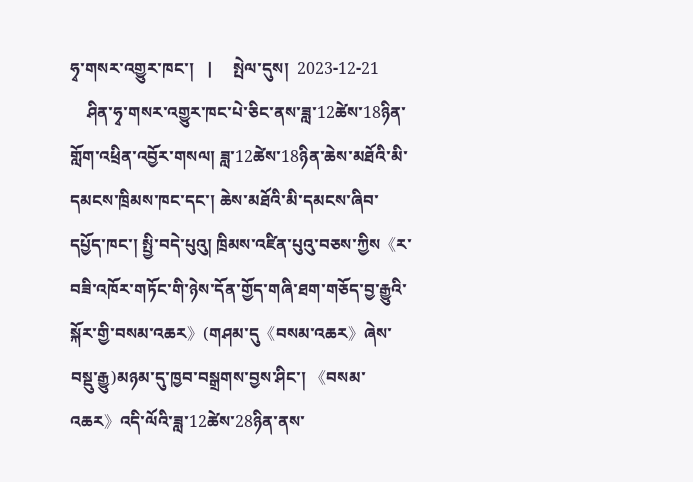ཧྭ་གསར་འགྱུར་ཁང་།   |     སྤེལ་དུས།  2023-12-21
    ཤིན་ཧྭ་གསར་འགྱུར་ཁང་པེ་ཅིང་ནས་ཟླ་12ཚེས་18ཉིན་གློག་འཕྲིན་འབྱོར་གསལ། ཟླ་12ཚེས་18ཉིན་ཆེས་མཐོའི་མི་དམངས་ཁྲིམས་ཁང་དང་། ཆེས་མཐོའི་མི་དམངས་ཞིབ་དཔྱོད་ཁང་། སྤྱི་བདེ་པུའུ། ཁྲིམས་འཛིན་པུའུ་བཅས་ཀྱིས《ར་བཟི་འཁོར་གཏོང་གི་ཉེས་དོན་གྱོད་གཞི་ཐག་གཅོད་བྱ་རྒྱུའི་སྐོར་གྱི་བསམ་འཆར》(གཤམ་དུ《བསམ་འཆར》ཞེས་བསྡུ་རྒྱུ)མཉམ་དུ་ཁྱབ་བསྒྲགས་བྱས་ཤིང་། 《བསམ་འཆར》འདི་ལོའི་ཟླ་12ཚེས་28ཉིན་ནས་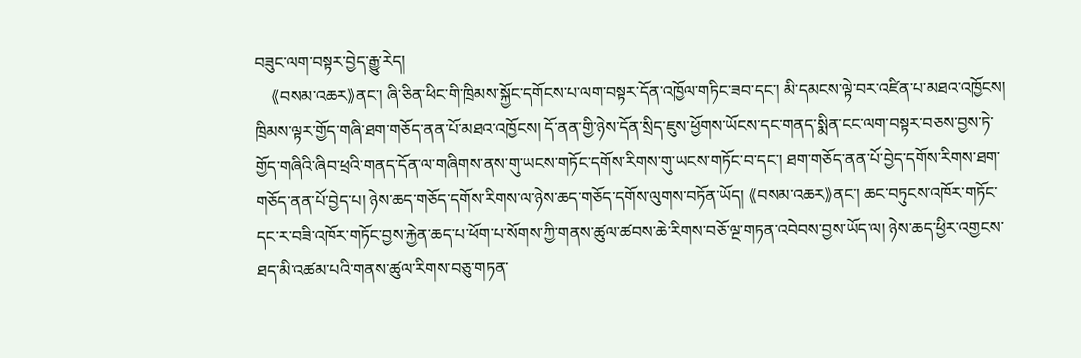བཟུང་ལག་བསྟར་བྱེད་རྒྱུ་རེད།
    《བསམ་འཆར》ནང་། ཞི་ཅིན་ཕིང་གི་ཁྲིམས་སྐྱོང་དགོངས་པ་ལག་བསྟར་དོན་འཁྱོལ་གཏིང་ཟབ་དང་། མི་དམངས་ལྟེ་བར་འཛིན་པ་མཐའ་འཁྱོངས། ཁྲིམས་ལྟར་གྱོད་གཞི་ཐག་གཅོད་ནན་པོ་མཐའ་འཁྱོངས། དོ་ནན་གྱི་ཉེས་དོན་སྲིད་ཇུས་ཕྱོགས་ཡོངས་དང་གནད་སྨིན་ངང་ལག་བསྟར་བཅས་བྱས་ཏེ་གྱོད་གཞིའི་ཞིབ་ཕྲའི་གནད་དོན་ལ་གཞིགས་ནས་གུ་ཡངས་གཏོང་དགོས་རིགས་གུ་ཡངས་གཏོང་བ་དང་། ཐག་གཅོད་ནན་པོ་བྱེད་དགོས་རིགས་ཐག་གཅོད་ནན་པོ་བྱེད་པ། ཉེས་ཆད་གཅོད་དགོས་རིགས་ལ་ཉེས་ཆད་གཅོད་དགོས་ལུགས་བཏོན་ཡོད། 《བསམ་འཆར》ནང་། ཆང་བཏུངས་འཁོར་གཏོང་དང་ར་བཟི་འཁོར་གཏོང་བྱས་རྐྱེན་ཆད་པ་ཕོག་པ་སོགས་ཀྱི་གནས་ཚུལ་ཚབས་ཆེ་རིགས་བཅོ་ལྔ་གཏན་འབེབས་བྱས་ཡོད་ལ། ཉེས་ཆད་ཕྱིར་འགྱངས་ཐད་མི་འཚམ་པའི་གནས་ཚུལ་རིགས་བཅུ་གཏན་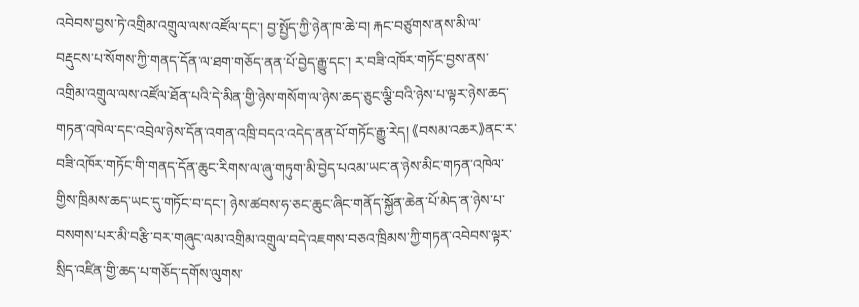འབེབས་བྱས་ཏེ་འགྲིམ་འགྲུལ་ལས་འཛོལ་དང་། བྱ་སྤྱོད་ཀྱི་ཉེན་ཁ་ཆེ་བ། རྐང་བཙུགས་ནས་མི་ལ་བརྡུངས་པ་སོགས་ཀྱི་གནད་དོན་ལ་ཐག་གཅོད་ནན་པོ་བྱེད་རྒྱུ་དང་། ར་བཟི་འཁོར་གཏོང་བྱས་ནས་འགྲིམ་འགྲུལ་ལས་འཛོལ་ཐོན་པའི་དེ་མིན་གྱི་ཉེས་གསོག་ལ་ཉེས་ཆད་ཅུང་ལྕི་བའི་ཉེས་པ་ལྟར་ཉེས་ཆད་གཏན་འཁེལ་དང་འབྲེལ་ཉེས་དོན་འགན་འཁྲི་བདའ་འདེད་ནན་པོ་གཏོང་རྒྱུ་རེད། 《བསམ་འཆར》ནང་ར་བཟི་འཁོར་གཏོང་གི་གནད་དོན་ཆུང་རིགས་ལ་ཞུ་གཏུག་མི་བྱེད་པའམ་ཡང་ན་ཉེས་མིང་གཏན་འཁེལ་གྱིས་ཁྲིམས་ཆད་ཡང་དུ་གཏོང་བ་དང་། ཉེས་ཚབས་ཧ་ཅང་ཆུང་ཞིང་གནོད་སྐྱོན་ཆེན་པོ་མེད་ན་ཉེས་པ་བསགས་པར་མི་བརྩི་བར་གཞུང་ལམ་འགྲིམ་འགྲུལ་བདེ་འཇགས་བཅའ་ཁྲིམས་ཀྱི་གཏན་འབེབས་ལྟར་སྲིད་འཛིན་གྱི་ཆད་པ་གཅོད་དགོས་ལུགས་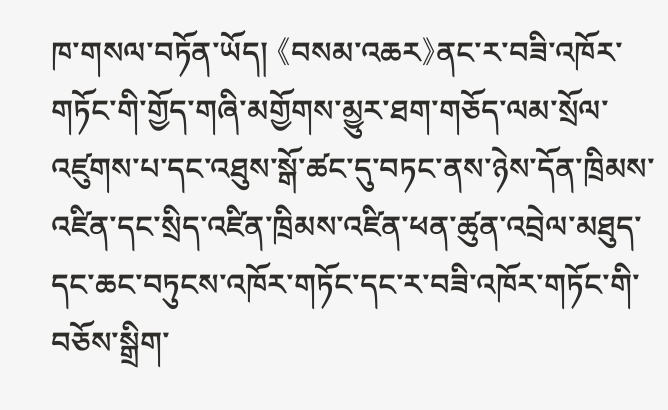ཁ་གསལ་བཏོན་ཡོད། 《བསམ་འཆར》ནང་ར་བཟི་འཁོར་གཏོང་གི་གྱོད་གཞི་མགྱོགས་མྱུར་ཐག་གཅོད་ལམ་སྲོལ་འཛུགས་པ་དང་འཐུས་སྒོ་ཚང་དུ་བཏང་ནས་ཉེས་དོན་ཁྲིམས་འཛིན་དང་སྲིད་འཛིན་ཁྲིམས་འཛིན་ཕན་ཚུན་འབྲེལ་མཐུད་དང་ཆང་བཏུངས་འཁོར་གཏོང་དང་ར་བཟི་འཁོར་གཏོང་གི་བཅོས་སྒྲིག་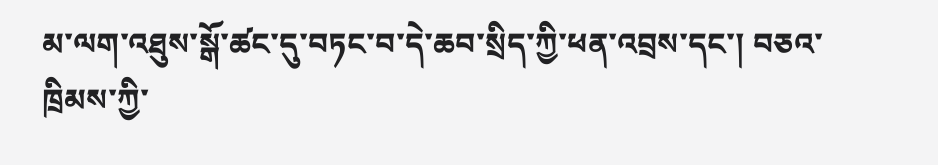མ་ལག་འཐུས་སྒོ་ཚང་དུ་བཏང་བ་དེ་ཆབ་སྲིད་ཀྱི་ཕན་འབྲས་དང་། བཅའ་ཁྲིམས་ཀྱི་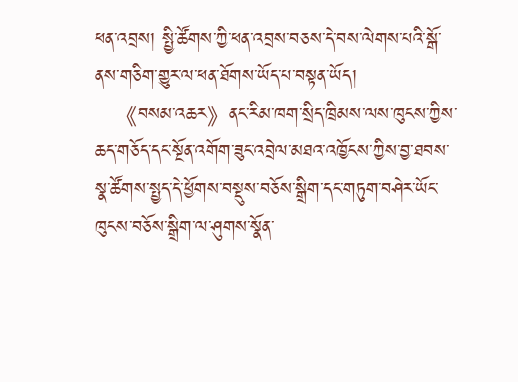ཕན་འབྲས། སྤྱི་ཚོགས་ཀྱི་ཕན་འབྲས་བཅས་དེ་བས་ལེགས་པའི་སྒོ་ནས་གཅིག་གྱུར་ལ་ཕན་ཐོགས་ཡོད་པ་བསྟན་ཡོད།
    《བསམ་འཆར》ནང་རིམ་ཁག་སྲིད་ཁྲིམས་ལས་ཁུངས་ཀྱིས་ཆད་གཅོད་དང་སྔོན་འགོག་ཟུང་འབྲེལ་མཐའ་འཁྱོངས་ཀྱིས་བྱ་ཐབས་སྣ་ཚོགས་སྤྱད་དེ་ཕྱོགས་བསྡུས་བཅོས་སྒྲིག་དང་གཏུག་བཤེར་ཡོང་ཁུངས་བཅོས་སྒྲིག་ལ་ཤུགས་སྣོན་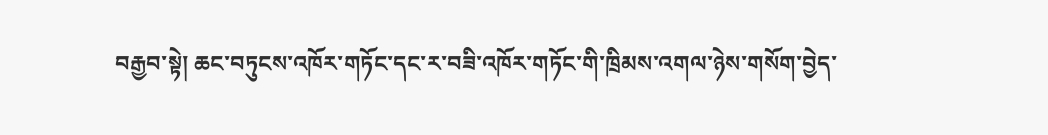བརྒྱབ་སྟེ། ཆང་བཏུངས་འཁོར་གཏོང་དང་ར་བཟི་འཁོར་གཏོང་གི་ཁྲིམས་འགལ་ཉེས་གསོག་བྱེད་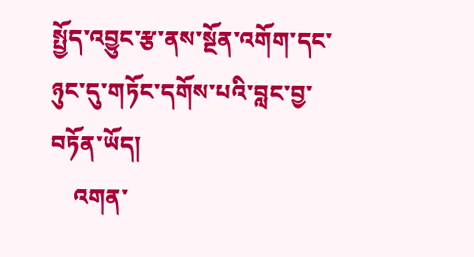སྤྱོད་འབྱུང་རྩ་ནས་སྔོན་འགོག་དང་ཉུང་དུ་གཏོང་དགོས་པའི་བླང་བྱ་བཏོན་ཡོད།
    འགན་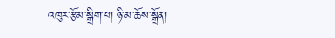འཁུར་རྩོམ་སྒྲིག་པ། ཉི་མ་ཆོས་སྒྲོན།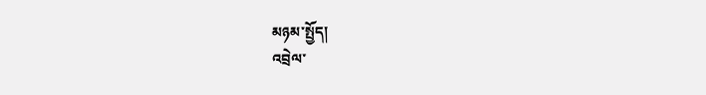མཉམ་སྤྱོད།
འབྲེལ་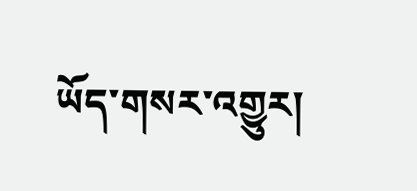ཡོད་གསར་འགྱུར།